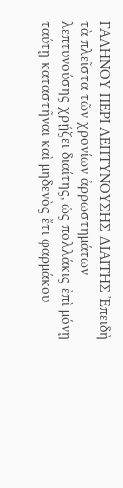ΓΑΛΗΝΟΥ ΠΕΡΙ ΛΕΠΤΥΝΟΥΣΗΣ ΔΙΑΙΤΗΣ Ἐπειδὴ τὰ πλεῖστα τῶν χρονίων ἀρρωστημάτων λεπτυνούσης χρῄζει διαίτης, ὡς πολλάκις ἐπὶ μόνῃ ταύτῃ καταστῆναι καὶ μηδενὸς ἔτι φαρμάκου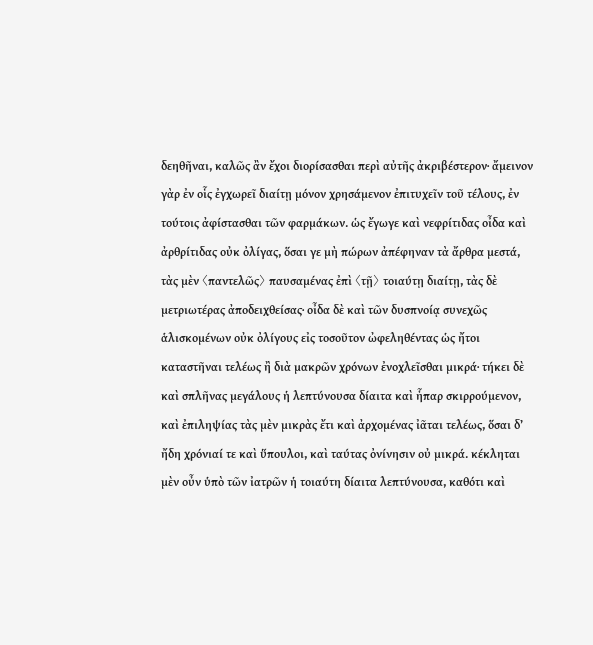δεηθῆναι, καλῶς ἂν ἔχοι διορίσασθαι περὶ αὐτῆς ἀκριβέστερον· ἄμεινον γὰρ ἐν οἷς ἐγχωρεῖ διαίτῃ μόνον χρησάμενον ἐπιτυχεῖν τοῦ τέλους, ἐν τούτοις ἀφίστασθαι τῶν φαρμάκων. ὡς ἔγωγε καὶ νεφρίτιδας οἶδα καὶ ἀρθρίτιδας οὐκ ὀλίγας, ὅσαι γε μὴ πώρων ἀπέφηναν τὰ ἄρθρα μεστά, τὰς μὲν 〈παντελῶς〉 παυσαμένας ἐπὶ 〈τῇ〉 τοιαύτῃ διαίτῃ, τὰς δὲ μετριωτέρας ἀποδειχθείσας· οἶδα δὲ καὶ τῶν δυσπνοίᾳ συνεχῶς ἁλισκομένων οὐκ ὀλίγους εἰς τοσοῦτον ὠφεληθέντας ὡς ἤτοι καταστῆναι τελέως ἢ διὰ μακρῶν χρόνων ἐνοχλεῖσθαι μικρά· τήκει δὲ καὶ σπλῆνας μεγάλους ἡ λεπτύνουσα δίαιτα καὶ ἧπαρ σκιρρούμενον, καὶ ἐπιληψίας τὰς μὲν μικρὰς ἔτι καὶ ἀρχομένας ἰᾶται τελέως, ὅσαι δ’ ἤδη χρόνιαί τε καὶ ὕπουλοι, καὶ ταύτας ὀνίνησιν οὐ μικρά. κέκληται μὲν οὖν ὑπὸ τῶν ἰατρῶν ἡ τοιαύτη δίαιτα λεπτύνουσα, καθότι καὶ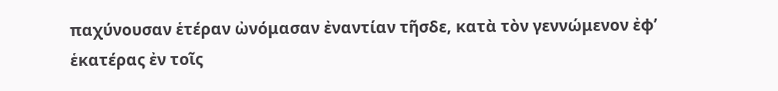παχύνουσαν ἑτέραν ὠνόμασαν ἐναντίαν τῆσδε, κατὰ τὸν γεννώμενον ἐφ’ ἑκατέρας ἐν τοῖς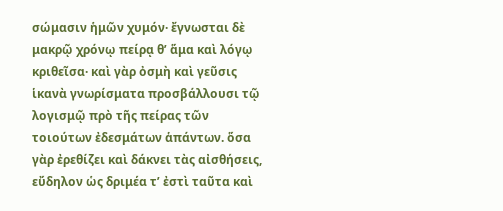σώμασιν ἡμῶν χυμόν· ἔγνωσται δὲ μακρῷ χρόνῳ πείρᾳ θ’ ἅμα καὶ λόγῳ κριθεῖσα· καὶ γὰρ ὀσμὴ καὶ γεῦσις ἱκανὰ γνωρίσματα προσβάλλουσι τῷ λογισμῷ πρὸ τῆς πείρας τῶν τοιούτων ἐδεσμάτων ἁπάντων. ὅσα γὰρ ἐρεθίζει καὶ δάκνει τὰς αἰσθήσεις, εὔδηλον ὡς δριμέα τ’ ἐστὶ ταῦτα καὶ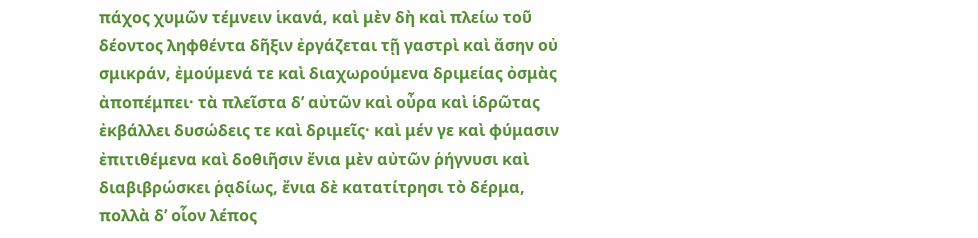πάχος χυμῶν τέμνειν ἱκανά, καὶ μὲν δὴ καὶ πλείω τοῦ δέοντος ληφθέντα δῆξιν ἐργάζεται τῇ γαστρὶ καὶ ἄσην οὐ σμικράν, ἐμούμενά τε καὶ διαχωρούμενα δριμείας ὀσμὰς ἀποπέμπει· τὰ πλεῖστα δ’ αὐτῶν καὶ οὖρα καὶ ἱδρῶτας ἐκβάλλει δυσώδεις τε καὶ δριμεῖς· καὶ μέν γε καὶ φύμασιν ἐπιτιθέμενα καὶ δοθιῆσιν ἔνια μὲν αὐτῶν ῥήγνυσι καὶ διαβιβρώσκει ῥᾳδίως, ἔνια δὲ κατατίτρησι τὸ δέρμα, πολλὰ δ’ οἷον λέπος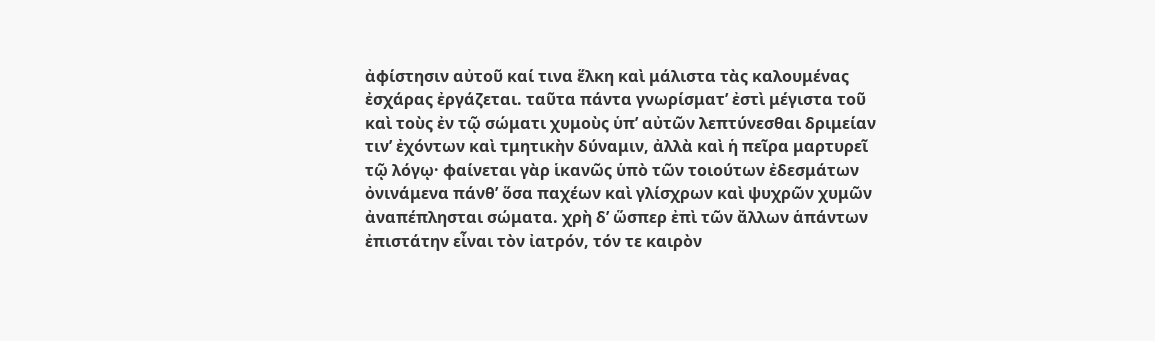ἀφίστησιν αὐτοῦ καί τινα ἕλκη καὶ μάλιστα τὰς καλουμένας ἐσχάρας ἐργάζεται. ταῦτα πάντα γνωρίσματ’ ἐστὶ μέγιστα τοῦ καὶ τοὺς ἐν τῷ σώματι χυμοὺς ὑπ’ αὐτῶν λεπτύνεσθαι δριμείαν τιν’ ἐχόντων καὶ τμητικὴν δύναμιν, ἀλλὰ καὶ ἡ πεῖρα μαρτυρεῖ τῷ λόγῳ· φαίνεται γὰρ ἱκανῶς ὑπὸ τῶν τοιούτων ἐδεσμάτων ὀνινάμενα πάνθ’ ὅσα παχέων καὶ γλίσχρων καὶ ψυχρῶν χυμῶν ἀναπέπλησται σώματα. χρὴ δ’ ὥσπερ ἐπὶ τῶν ἄλλων ἁπάντων ἐπιστάτην εἶναι τὸν ἰατρόν, τόν τε καιρὸν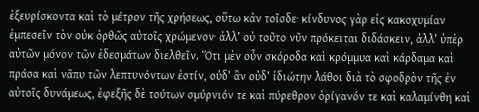ἐξευρίσκοντα καὶ τὸ μέτρον τῆς χρήσεως, οὕτω κἀν τοῖσδε· κίνδυνος γὰρ εἰς κακοχυμίαν ἐμπεσεῖν τὸν οὐκ ὀρθῶς αὐτοῖς χρώμενον· ἀλλ’ οὐ τοῦτο νῦν πρόκειται διδάσκειν, ἀλλ’ ὑπὲρ αὐτῶν μόνον τῶν ἐδεσμάτων διελθεῖν. Ὅτι μὲν οὖν σκόροδα καὶ κρόμμυα καὶ κάρδαμα καὶ πράσα καὶ νᾶπυ τῶν λεπτυνόντων ἐστίν, οὐδ’ ἂν οὐδ’ ἰδιώτην λάθοι διὰ τὸ σφοδρὸν τῆς ἐν αὐτοῖς δυνάμεως, ἐφεξῆς δὲ τούτων σμύρνιόν τε καὶ πύρεθρον ὀρίγανόν τε καὶ καλαμίνθη καὶ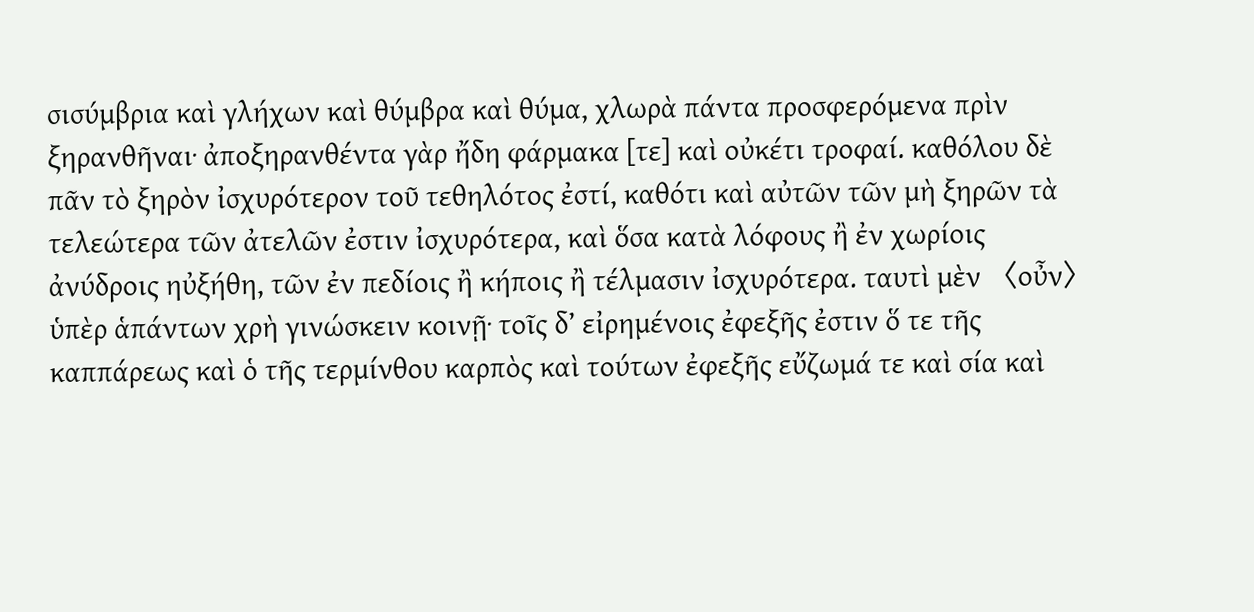σισύμβρια καὶ γλήχων καὶ θύμβρα καὶ θύμα, χλωρὰ πάντα προσφερόμενα πρὶν ξηρανθῆναι· ἀποξηρανθέντα γὰρ ἤδη φάρμακα [τε] καὶ οὐκέτι τροφαί. καθόλου δὲ πᾶν τὸ ξηρὸν ἰσχυρότερον τοῦ τεθηλότος ἐστί, καθότι καὶ αὐτῶν τῶν μὴ ξηρῶν τὰ τελεώτερα τῶν ἀτελῶν ἐστιν ἰσχυρότερα, καὶ ὅσα κατὰ λόφους ἢ ἐν χωρίοις ἀνύδροις ηὐξήθη, τῶν ἐν πεδίοις ἢ κήποις ἢ τέλμασιν ἰσχυρότερα. ταυτὶ μὲν 〈οὖν〉 ὑπὲρ ἁπάντων χρὴ γινώσκειν κοινῇ· τοῖς δ’ εἰρημένοις ἐφεξῆς ἐστιν ὅ τε τῆς καππάρεως καὶ ὁ τῆς τερμίνθου καρπὸς καὶ τούτων ἐφεξῆς εὔζωμά τε καὶ σία καὶ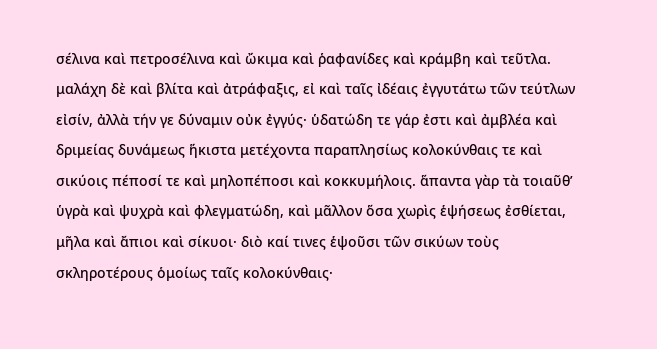σέλινα καὶ πετροσέλινα καὶ ὤκιμα καὶ ῥαφανίδες καὶ κράμβη καὶ τεῦτλα. μαλάχη δὲ καὶ βλίτα καὶ ἀτράφαξις, εἰ καὶ ταῖς ἰδέαις ἐγγυτάτω τῶν τεύτλων εἰσίν, ἀλλὰ τήν γε δύναμιν οὐκ ἐγγύς· ὑδατώδη τε γάρ ἐστι καὶ ἀμβλέα καὶ δριμείας δυνάμεως ἥκιστα μετέχοντα παραπλησίως κολοκύνθαις τε καὶ σικύοις πέποσί τε καὶ μηλοπέποσι καὶ κοκκυμήλοις. ἅπαντα γὰρ τὰ τοιαῦθ’ ὑγρὰ καὶ ψυχρὰ καὶ φλεγματώδη, καὶ μᾶλλον ὅσα χωρὶς ἑψήσεως ἐσθίεται, μῆλα καὶ ἄπιοι καὶ σίκυοι· διὸ καί τινες ἑψοῦσι τῶν σικύων τοὺς σκληροτέρους ὁμοίως ταῖς κολοκύνθαις·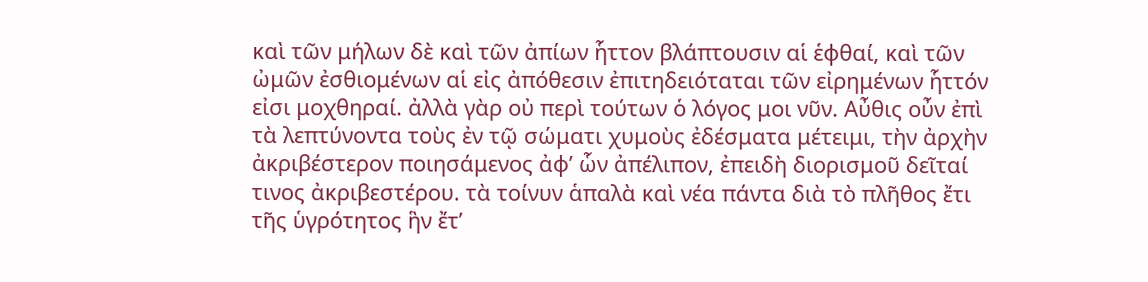καὶ τῶν μήλων δὲ καὶ τῶν ἀπίων ἧττον βλάπτουσιν αἱ ἑφθαί, καὶ τῶν ὠμῶν ἐσθιομένων αἱ εἰς ἀπόθεσιν ἐπιτηδειόταται τῶν εἰρημένων ἧττόν εἰσι μοχθηραί. ἀλλὰ γὰρ οὐ περὶ τούτων ὁ λόγος μοι νῦν. Αὖθις οὖν ἐπὶ τὰ λεπτύνοντα τοὺς ἐν τῷ σώματι χυμοὺς ἐδέσματα μέτειμι, τὴν ἀρχὴν ἀκριβέστερον ποιησάμενος ἀφ’ ὧν ἀπέλιπον, ἐπειδὴ διορισμοῦ δεῖταί τινος ἀκριβεστέρου. τὰ τοίνυν ἁπαλὰ καὶ νέα πάντα διὰ τὸ πλῆθος ἔτι τῆς ὑγρότητος ἣν ἔτ’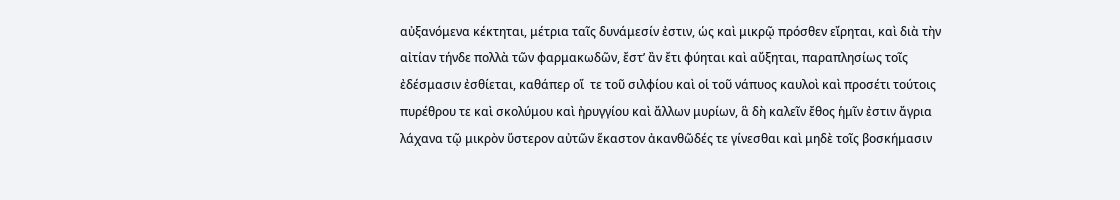αὐξανόμενα κέκτηται, μέτρια ταῖς δυνάμεσίν ἐστιν, ὡς καὶ μικρῷ πρόσθεν εἴρηται, καὶ διὰ τὴν αἰτίαν τήνδε πολλὰ τῶν φαρμακωδῶν, ἔστ’ ἂν ἔτι φύηται καὶ αὔξηται, παραπλησίως τοῖς ἐδέσμασιν ἐσθίεται, καθάπερ οἵ  τε τοῦ σιλφίου καὶ οἱ τοῦ νάπυος καυλοὶ καὶ προσέτι τούτοις πυρέθρου τε καὶ σκολύμου καὶ ἠρυγγίου καὶ ἄλλων μυρίων, ἃ δὴ καλεῖν ἔθος ἡμῖν ἐστιν ἄγρια λάχανα τῷ μικρὸν ὕστερον αὐτῶν ἕκαστον ἀκανθῶδές τε γίνεσθαι καὶ μηδὲ τοῖς βοσκήμασιν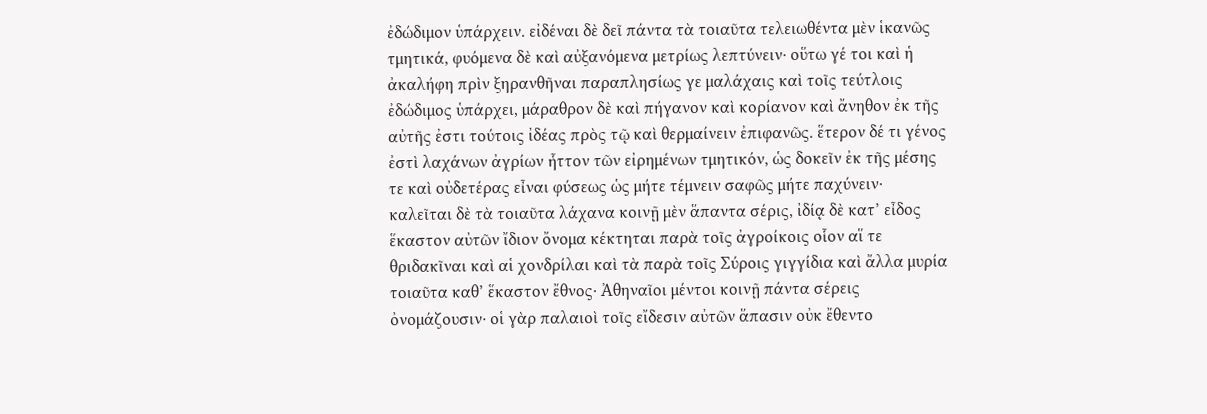ἐδώδιμον ὑπάρχειν. εἰδέναι δὲ δεῖ πάντα τὰ τοιαῦτα τελειωθέντα μὲν ἱκανῶς τμητικά, φυόμενα δὲ καὶ αὐξανόμενα μετρίως λεπτύνειν· οὕτω γέ τοι καὶ ἡ ἀκαλήφη πρὶν ξηρανθῆναι παραπλησίως γε μαλάχαις καὶ τοῖς τεύτλοις ἐδώδιμος ὑπάρχει, μάραθρον δὲ καὶ πήγανον καὶ κορίανον καὶ ἄνηθον ἐκ τῆς αὐτῆς ἐστι τούτοις ἰδέας πρὸς τῷ καὶ θερμαίνειν ἐπιφανῶς. ἕτερον δέ τι γένος ἐστὶ λαχάνων ἀγρίων ἧττον τῶν εἰρημένων τμητικόν, ὡς δοκεῖν ἐκ τῆς μέσης τε καὶ οὐδετέρας εἶναι φύσεως ὡς μήτε τέμνειν σαφῶς μήτε παχύνειν· καλεῖται δὲ τὰ τοιαῦτα λάχανα κοινῇ μὲν ἅπαντα σέρις, ἰδίᾳ δὲ κατ’ εἶδος ἕκαστον αὐτῶν ἴδιον ὄνομα κέκτηται παρὰ τοῖς ἀγροίκοις οἷον αἵ τε θριδακῖναι καὶ αἱ χονδρίλαι καὶ τὰ παρὰ τοῖς Σύροις γιγγίδια καὶ ἄλλα μυρία τοιαῦτα καθ’ ἕκαστον ἔθνος· Ἀθηναῖοι μέντοι κοινῇ πάντα σέρεις ὀνομάζουσιν· οἱ γὰρ παλαιοὶ τοῖς εἴδεσιν αὐτῶν ἅπασιν οὐκ ἔθεντο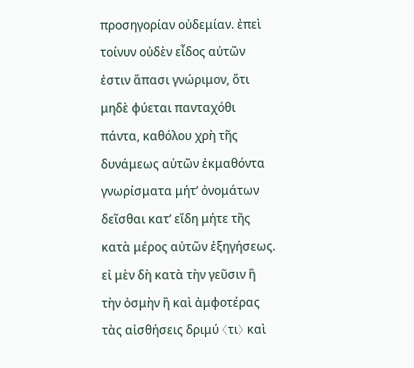προσηγορίαν οὐδεμίαν. ἐπεὶ τοίνυν οὐδὲν εἶδος αὐτῶν ἐστιν ἅπασι γνώριμον, ὅτι μηδὲ φύεται πανταχόθι πάντα, καθόλου χρὴ τῆς δυνάμεως αὐτῶν ἐκμαθόντα γνωρίσματα μήτ’ ὀνομάτων δεῖσθαι κατ’ εἴδη μήτε τῆς κατὰ μέρος αὐτῶν ἐξηγήσεως. εἰ μὲν δὴ κατὰ τὴν γεῦσιν ἢ τὴν ὀσμὴν ἢ καὶ ἀμφοτέρας τὰς αἰσθήσεις δριμύ 〈τι〉 καὶ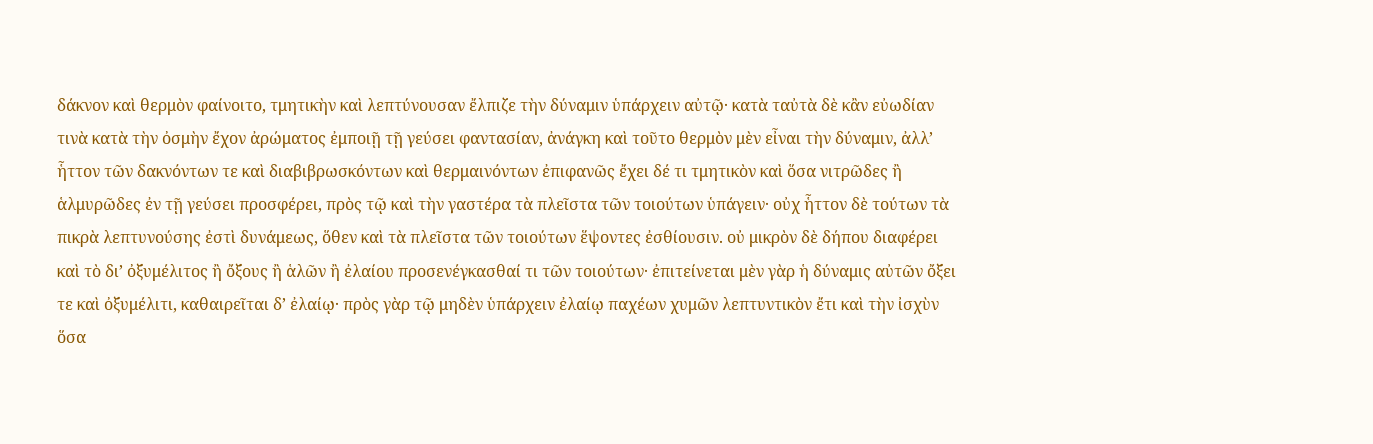δάκνον καὶ θερμὸν φαίνοιτο, τμητικὴν καὶ λεπτύνουσαν ἔλπιζε τὴν δύναμιν ὑπάρχειν αὐτῷ· κατὰ ταὐτὰ δὲ κἂν εὐωδίαν τινὰ κατὰ τὴν ὀσμὴν ἔχον ἀρώματος ἐμποιῇ τῇ γεύσει φαντασίαν, ἀνάγκη καὶ τοῦτο θερμὸν μὲν εἶναι τὴν δύναμιν, ἀλλ’ ἧττον τῶν δακνόντων τε καὶ διαβιβρωσκόντων καὶ θερμαινόντων ἐπιφανῶς ἔχει δέ τι τμητικὸν καὶ ὅσα νιτρῶδες ἢ ἁλμυρῶδες ἐν τῇ γεύσει προσφέρει, πρὸς τῷ καὶ τὴν γαστέρα τὰ πλεῖστα τῶν τοιούτων ὑπάγειν· οὐχ ἧττον δὲ τούτων τὰ πικρὰ λεπτυνούσης ἐστὶ δυνάμεως, ὅθεν καὶ τὰ πλεῖστα τῶν τοιούτων ἕψοντες ἐσθίουσιν. οὐ μικρὸν δὲ δήπου διαφέρει καὶ τὸ δι’ ὀξυμέλιτος ἢ ὄξους ἢ ἁλῶν ἢ ἐλαίου προσενέγκασθαί τι τῶν τοιούτων· ἐπιτείνεται μὲν γὰρ ἡ δύναμις αὐτῶν ὄξει τε καὶ ὀξυμέλιτι, καθαιρεῖται δ’ ἐλαίῳ· πρὸς γὰρ τῷ μηδὲν ὑπάρχειν ἐλαίῳ παχέων χυμῶν λεπτυντικὸν ἔτι καὶ τὴν ἰσχὺν ὅσα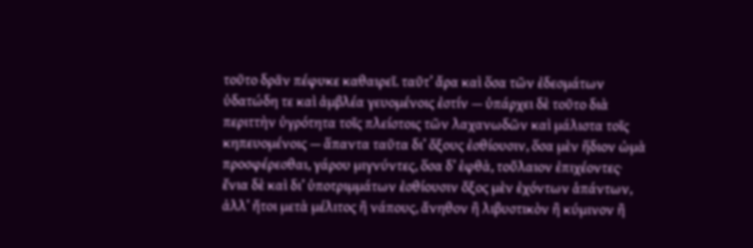τοῦτο δρᾶν πέφυκε καθαιρεῖ. ταῦτ’ ἄρα καὶ ὅσα τῶν ἐδεσμάτων ὑδατώδη τε καὶ ἀμβλέα γευομένοις ἐστίν — ὑπάρχει δὲ τοῦτο διὰ περιττὴν ὑγρότητα τοῖς πλείστοις τῶν λαχανωδῶν καὶ μάλιστα τοῖς κηπευομένοις — ἅπαντα ταῦτα δι’ ὄξους ἐσθίουσιν, ὅσα μὲν ἥδιον ὠμὰ προσφέρεσθαι, γάρου μιγνύντες, ὅσα δ’ ἑφθὰ, τοὔλαιον ἐπιχέοντες· ἔνια δὲ καὶ δι’ ὑποτριμμάτων ἐσθίουσιν ὄξος μὲν ἐχόντων ἁπάντων, ἀλλ’ ἤτοι μετὰ μέλιτος ἢ νάπους, ἄνηθον ἢ λιβυστικὸν ἢ κύμινον ἢ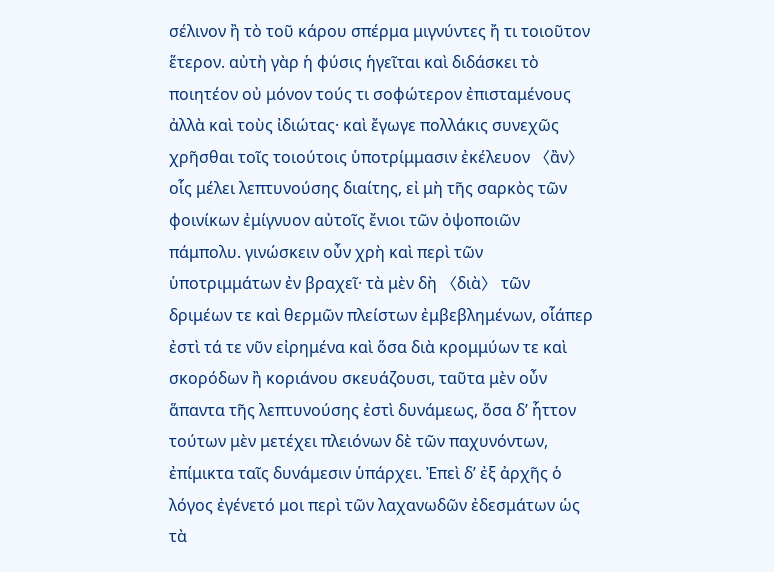σέλινον ἢ τὸ τοῦ κάρου σπέρμα μιγνύντες ἤ τι τοιοῦτον ἕτερον. αὐτὴ γὰρ ἡ φύσις ἡγεῖται καὶ διδάσκει τὸ ποιητέον οὐ μόνον τούς τι σοφώτερον ἐπισταμένους ἀλλὰ καὶ τοὺς ἰδιώτας· καὶ ἔγωγε πολλάκις συνεχῶς χρῆσθαι τοῖς τοιούτοις ὑποτρίμμασιν ἐκέλευον 〈ἂν〉 οἷς μέλει λεπτυνούσης διαίτης, εἰ μὴ τῆς σαρκὸς τῶν φοινίκων ἐμίγνυον αὐτοῖς ἔνιοι τῶν ὀψοποιῶν πάμπολυ. γινώσκειν οὖν χρὴ καὶ περὶ τῶν ὑποτριμμάτων ἐν βραχεῖ· τὰ μὲν δὴ 〈διὰ〉 τῶν δριμέων τε καὶ θερμῶν πλείστων ἐμβεβλημένων, οἷάπερ ἐστὶ τά τε νῦν εἰρημένα καὶ ὅσα διὰ κρομμύων τε καὶ σκορόδων ἢ κοριάνου σκευάζουσι, ταῦτα μὲν οὖν ἅπαντα τῆς λεπτυνούσης ἐστὶ δυνάμεως, ὅσα δ’ ἧττον τούτων μὲν μετέχει πλειόνων δὲ τῶν παχυνόντων, ἐπίμικτα ταῖς δυνάμεσιν ὑπάρχει. Ἐπεὶ δ’ ἐξ ἀρχῆς ὁ λόγος ἐγένετό μοι περὶ τῶν λαχανωδῶν ἐδεσμάτων ὡς τὰ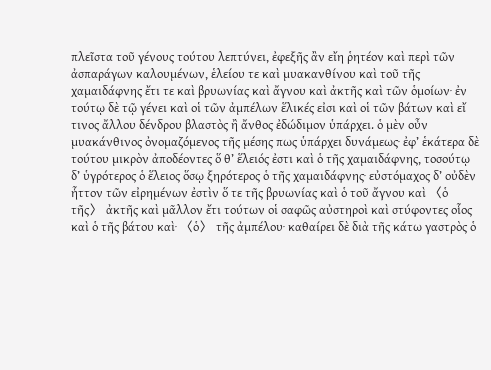πλεῖστα τοῦ γένους τούτου λεπτύνει, ἐφεξῆς ἂν εἴη ῥητέον καὶ περὶ τῶν ἀσπαράγων καλουμένων, ἑλείου τε καὶ μυακανθίνου καὶ τοῦ τῆς χαμαιδάφνης ἔτι τε καὶ βρυωνίας καὶ ἄγνου καὶ ἀκτῆς καὶ τῶν ὁμοίων· ἐν τούτῳ δὲ τῷ γένει καὶ οἱ τῶν ἀμπέλων ἕλικές εἰσι καὶ οἱ τῶν βάτων καὶ εἴ τινος ἄλλου δένδρου βλαστὸς ἢ ἄνθος ἐδώδιμον ὑπάρχει. ὁ μὲν οὖν μυακάνθινος ὀνομαζόμενος τῆς μέσης πως ὑπάρχει δυνάμεως· ἐφ’ ἑκάτερα δὲ τούτου μικρὸν ἀποδέοντες ὅ θ’ ἕλειός ἐστι καὶ ὁ τῆς χαμαιδάφνης, τοσούτῳ δ’ ὑγρότερος ὁ ἕλειος ὅσῳ ξηρότερος ὁ τῆς χαμαιδάφνης· εὐστόμαχος δ’ οὐδὲν ἧττον τῶν εἰρημένων ἐστὶν ὅ τε τῆς βρυωνίας καὶ ὁ τοῦ ἄγνου καὶ 〈ὁ τῆς〉 ἀκτῆς καὶ μᾶλλον ἔτι τούτων οἱ σαφῶς αὐστηροὶ καὶ στύφοντες οἷος καὶ ὁ τῆς βάτου καὶ· 〈ὁ〉 τῆς ἀμπέλου· καθαίρει δὲ διὰ τῆς κάτω γαστρὸς ὁ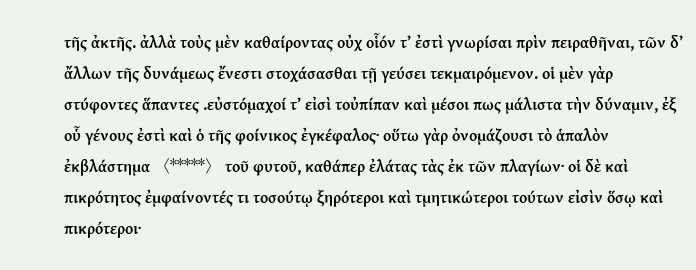τῆς ἀκτῆς. ἀλλὰ τοὺς μὲν καθαίροντας οὐχ οἷόν τ’ ἐστὶ γνωρίσαι πρὶν πειραθῆναι, τῶν δ’ ἄλλων τῆς δυνάμεως ἔνεστι στοχάσασθαι τῇ γεύσει τεκμαιρόμενον. οἱ μὲν γὰρ στύφοντες ἅπαντες .εὐστόμαχοί τ’ εἰσὶ τοὐπίπαν καὶ μέσοι πως μάλιστα τὴν δύναμιν, ἐξ οὗ γένους ἐστὶ καὶ ὁ τῆς φοίνικος ἐγκέφαλος· οὕτω γὰρ ὀνομάζουσι τὸ ἁπαλὸν ἐκβλάστημα 〈*****〉 τοῦ φυτοῦ, καθάπερ ἐλάτας τὰς ἐκ τῶν πλαγίων· οἱ δὲ καὶ πικρότητος ἐμφαίνοντές τι τοσούτῳ ξηρότεροι καὶ τμητικώτεροι τούτων εἰσὶν ὅσῳ καὶ πικρότεροι·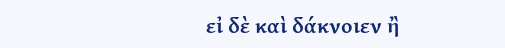εἰ δὲ καὶ δάκνοιεν ἢ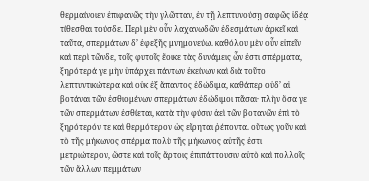θερμαίνοιεν ἐπιφανῶς τὴν γλῶτταν, ἐν τῇ λεπτυνούσῃ σαφῶς ἰδέᾳ τίθεσθαι τούσδε. Περὶ μὲν οὖν λαχανωδῶν ἐδεσμάτων ἀρκεῖ καὶ ταῦτα, σπερμάτων δ’ ἐφεξῆς μνημονεύω. καθόλου μὲν οὖν εἰπεῖν καὶ περὶ τῶνδε, τοῖς φυτοῖς ἔοικε τὰς δυνάμεις ὧν ἐστι σπέρματα, ξηρότερά γε μὴν ὑπάρχει πάντων ἐκείνων καὶ διὰ τοῦτο λεπτυντικώτερα καὶ οὐκ ἐξ ἅπαντος ἐδώδιμα, καθάπερ οὐδ’ αἱ βοτάναι τῶν ἐσθιομένων σπερμάτων ἐδώδιμοι πᾶσαι· πλὴν ὅσα γε τῶν σπερμάτων ἐσθίεται, κατὰ τὴν φύσιν ἀεὶ τῶν βοτανῶν ἐπὶ τὸ ξηρότερόν τε καὶ θερμότερον ὡς εἴρηται ῥέποντα. οὕτως γοῦν καὶ τὸ τῆς μήκωνος σπέρμα πολὺ τῆς μήκωνος αὐτῆς ἐστι μετριώτερον, ὥστε καὶ τοῖς ἄρτοις ἐπιπάττουσιν αὐτὸ καὶ πολλοῖς τῶν ἄλλων πεμμάτων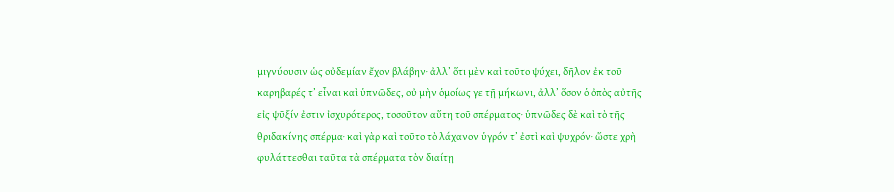μιγνύουσιν ὡς οὐδεμίαν ἔχον βλάβην· ἀλλ’ ὅτι μὲν καὶ τοῦτο ψύχει, δῆλον ἐκ τοῦ καρηβαρές τ’ εἶναι καὶ ὑπνῶδες, οὐ μὴν ὁμοίως γε τῇ μήκωνι, ἀλλ’ ὅσον ὁ ὀπὸς αὐτῆς εἰς ψῦξίν ἐστιν ἰσχυρότερος, τοσοῦτον αὕτη τοῦ σπέρματος· ὑπνῶδες δὲ καὶ τὸ τῆς θριδακίνης σπέρμα· καὶ γὰρ καὶ τοῦτο τὸ λάχανον ὑγρόν τ’ ἐστὶ καὶ ψυχρόν· ὥστε χρὴ φυλάττεσθαι ταῦτα τὰ σπέρματα τὸν διαίτῃ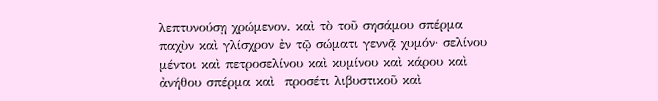λεπτυνούσῃ χρώμενον. καὶ τὸ τοῦ σησάμου σπέρμα παχὺν καὶ γλίσχρον ἐν τῷ σώματι γεννᾷ χυμόν· σελίνου μέντοι καὶ πετροσελίνου καὶ κυμίνου καὶ κάρου καὶ ἀνήθου σπέρμα καὶ  προσέτι λιβυστικοῦ καὶ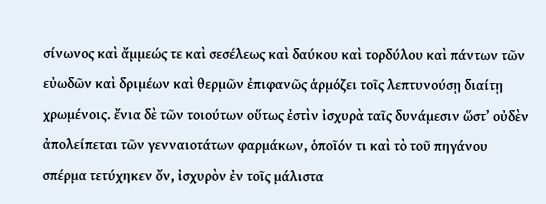σίνωνος καὶ ἄμμεώς τε καὶ σεσέλεως καὶ δαύκου καὶ τορδύλου καὶ πάντων τῶν εὐωδῶν καὶ δριμέων καὶ θερμῶν ἐπιφανῶς ἁρμόζει τοῖς λεπτυνούσῃ διαίτῃ χρωμένοις. ἔνια δὲ τῶν τοιούτων οὕτως ἐστὶν ἰσχυρὰ ταῖς δυνάμεσιν ὥστ’ οὐδὲν ἀπολείπεται τῶν γενναιοτάτων φαρμάκων, ὁποῖόν τι καὶ τὸ τοῦ πηγάνου σπέρμα τετύχηκεν ὄν, ἰσχυρὸν ἐν τοῖς μάλιστα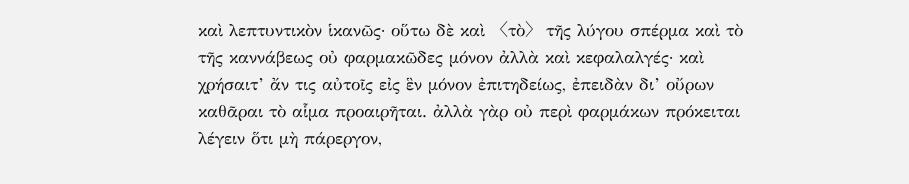καὶ λεπτυντικὸν ἱκανῶς· οὕτω δὲ καὶ 〈τὸ〉 τῆς λύγου σπέρμα καὶ τὸ τῆς καννάβεως οὐ φαρμακῶδες μόνον ἀλλὰ καὶ κεφαλαλγές· καὶ χρήσαιτ’ ἄν τις αὐτοῖς εἰς ἓν μόνον ἐπιτηδείως, ἐπειδὰν δι’ οὔρων καθᾶραι τὸ αἷμα προαιρῆται. ἀλλὰ γὰρ οὐ περὶ φαρμάκων πρόκειται λέγειν ὅτι μὴ πάρεργον,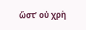ὥστ’ οὐ χρὴ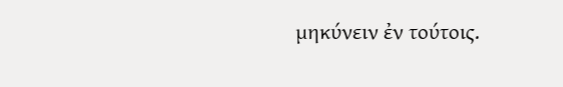μηκύνειν ἐν τούτοις.